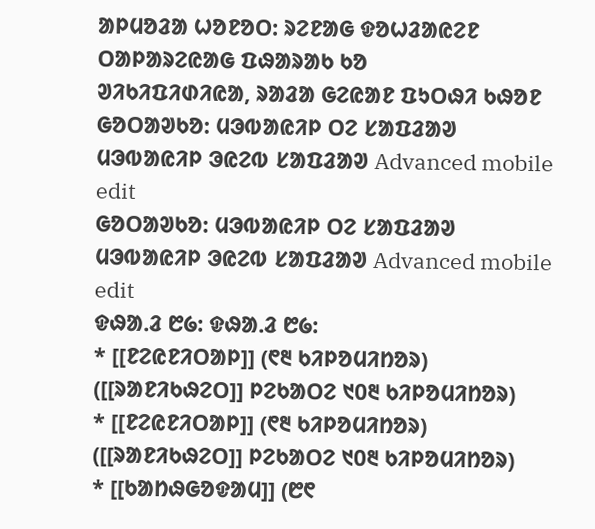ᱟᱞᱢᱚᱲᱟ ᱦᱚᱱᱚᱛ: ᱨᱮᱱᱟᱜ ᱫᱚᱦᱲᱟᱭᱮᱱ ᱛᱟᱞᱟᱨᱮᱭᱟᱜ ᱯᱷᱟᱨᱟᱠ ᱠᱚ
ᱣᱤᱠᱤᱯᱤᱰᱤᱭᱟ, ᱨᱟᱲᱟ ᱜᱮᱭᱟᱱ ᱯᱩᱛᱷᱤ ᱠᱷᱚᱱ
ᱜᱚᱛᱟᱣᱠᱚ: ᱢᱳᱵᱟᱭᱤᱞ ᱛᱮ ᱥᱟᱯᱲᱟᱣ ᱢᱳᱵᱟᱭᱤᱞ ᱳᱭᱮᱵ ᱥᱟᱯᱲᱟᱣ Advanced mobile edit
ᱜᱚᱛᱟᱣᱠᱚ: ᱢᱳᱵᱟᱭᱤᱞ ᱛᱮ ᱥᱟᱯᱲᱟᱣ ᱢᱳᱵᱟᱭᱤᱞ ᱳᱭᱮᱵ ᱥᱟᱯᱲᱟᱣ Advanced mobile edit
ᱫᱷᱟᱹᱲ ᱘᱙: ᱫᱷᱟᱹᱲ ᱘᱙:
* [[ᱱᱮᱭᱱᱤᱛᱟᱞ]] (᱖᱓ ᱠᱤᱞᱚᱢᱤᱴᱚᱨ) ([[ᱨᱟᱱᱤᱠᱷᱮᱛ]] ᱞᱮᱠᱟᱛᱮ ᱑᱐᱓ ᱠᱤᱞᱚᱢᱤᱴᱚᱨ)
* [[ᱱᱮᱭᱱᱤᱛᱟᱞ]] (᱖᱓ ᱠᱤᱞᱚᱢᱤᱴᱚᱨ) ([[ᱨᱟᱱᱤᱠᱷᱮᱛ]] ᱞᱮᱠᱟᱛᱮ ᱑᱐᱓ ᱠᱤᱞᱚᱢᱤᱴᱚᱨ)
* [[ᱠᱟᱴᱷᱜᱚᱫᱟᱢ]] (᱘᱖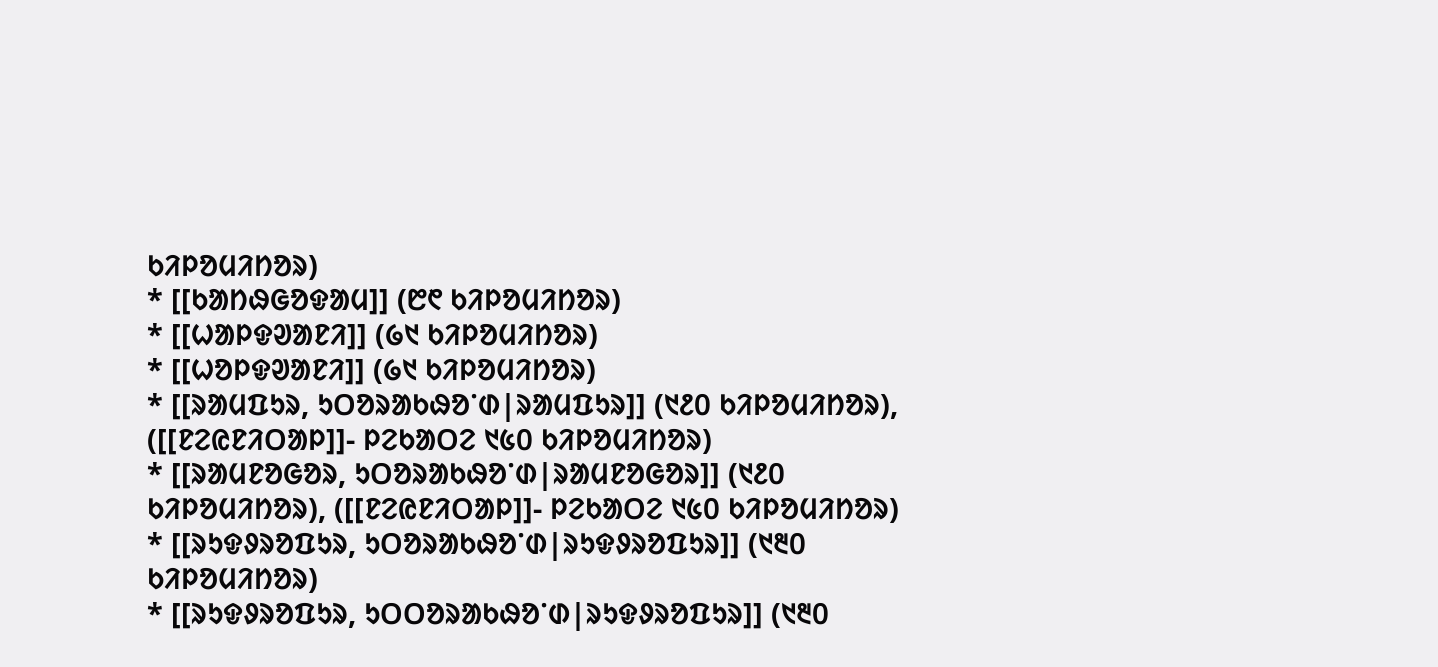ᱠᱤᱞᱚᱢᱤᱴᱚᱨ)
* [[ᱠᱟᱴᱷᱜᱚᱫᱟᱢ]] (᱘᱖ ᱠᱤᱞᱚᱢᱤᱴᱚᱨ)
* [[ᱦᱟᱞᱫᱣᱟᱱᱤ]] (᱙᱑ ᱠᱤᱞᱚᱢᱤᱴᱚᱨ)
* [[ᱦᱚᱞᱫᱣᱟᱱᱤ]] (᱙᱑ ᱠᱤᱞᱚᱢᱤᱴᱚᱨ)
* [[ᱨᱟᱢᱯᱩᱨ, ᱩᱛᱚᱨᱟᱠᱷᱚᱸᱰ|ᱨᱟᱢᱯᱩᱨ]] (᱑᱒᱐ ᱠᱤᱞᱚᱢᱤᱴᱚᱨ), ([[ᱱᱮᱭᱱᱤᱛᱟᱞ]]- ᱞᱮᱠᱟᱛᱮ ᱑᱕᱐ ᱠᱤᱞᱚᱢᱤᱴᱚᱨ)
* [[ᱨᱟᱢᱱᱚᱜᱚᱨ, ᱩᱛᱚᱨᱟᱠᱷᱚᱸᱰ|ᱨᱟᱢᱱᱚᱜᱚᱨ]] (᱑᱒᱐ ᱠᱤᱞᱚᱢᱤᱴᱚᱨ), ([[ᱱᱮᱭᱱᱤᱛᱟᱞ]]- ᱞᱮᱠᱟᱛᱮ ᱑᱕᱐ ᱠᱤᱞᱚᱢᱤᱴᱚᱨ)
* [[ᱨᱩᱫᱽᱨᱚᱯᱩᱨ, ᱩᱛᱚᱨᱟᱠᱷᱚᱸᱰ|ᱨᱩᱫᱽᱨᱚᱯᱩᱨ]] (᱑᱓᱐ ᱠᱤᱞᱚᱢᱤᱴᱚᱨ)
* [[ᱨᱩᱫᱽᱨᱚᱯᱩᱨ, ᱩᱛᱛᱚᱨᱟᱠᱷᱚᱸᱰ|ᱨᱩᱫᱽᱨᱚᱯᱩᱨ]] (᱑᱓᱐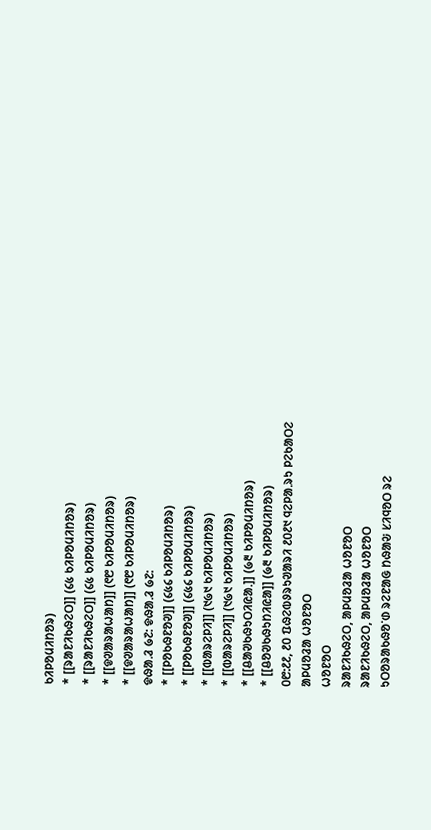ᱠᱤᱞᱚᱢᱤᱴᱚᱨ)
* [[ᱨᱟᱱᱤᱠᱷᱮᱛ]] (᱔᱕ ᱠᱤᱞᱚᱢᱤᱴᱚᱨ)
* [[ᱨᱟᱱᱤᱠᱷᱮᱛ]] (᱔᱕ ᱠᱤᱞᱚᱢᱤᱴᱚᱨ)
* [[ᱫᱣᱟᱨᱟᱦᱟᱴ]] (᱖᱘ ᱠᱤᱞᱚᱢᱤᱴᱚᱨ)
* [[ᱫᱣᱟᱨᱟᱦᱟᱴ]] (᱖᱘ ᱠᱤᱞᱚᱢᱤᱴᱚᱨ)
ᱫᱷᱟᱹᱲ ᱙᱗: ᱫᱷᱟᱹᱲ ᱙᱗:
* [[ᱞᱚᱠᱷᱱᱚᱣ]] (᱔᱕᱔ ᱠᱤᱞᱚᱢᱤᱴᱚᱨ)
* [[ᱞᱚᱠᱷᱱᱚᱣ]] (᱔᱕᱔ ᱠᱤᱞᱚᱢᱤᱴᱚᱨ)
* [[ᱵᱟᱨᱮᱞᱤ]] (᱑᱙᱑ ᱠᱤᱞᱚᱢᱤᱴᱚᱨ)
* [[ᱵᱟᱨᱮᱞᱤ]] (᱑᱙᱑ ᱠᱤᱞᱚᱢᱤᱴᱚᱨ)
* [[ᱪᱟᱣᱠᱷᱩᱛᱤᱭᱟᱹ]] (᱙᱓ ᱠᱤᱞᱚᱢᱤᱴᱚᱨ)
* [[ᱪᱚᱣᱠᱷᱩᱴᱤᱭᱟ]] (᱙᱓ ᱠᱤᱞᱚᱢᱤᱴᱚᱨ)
᱐᱘:᱒᱒, ᱒᱐ ᱯᱷᱮᱵᱽᱨᱩᱣᱟᱨᱤ ᱒᱐᱒᱑ ᱧᱮᱞᱟᱹᱨᱩ ᱞᱮᱠᱟᱛᱮ
ᱟᱞᱢᱚᱲᱟ ᱦᱚᱱᱚᱛ
ᱦᱚᱱᱚᱛ
ᱨᱟᱱᱤᱠᱷᱮᱛ, ᱟᱞᱢᱚᱲᱟ ᱦᱚᱱᱚᱛ
ᱨᱟᱱᱤᱠᱷᱮᱛ, ᱟᱞᱢᱚᱲᱟ ᱦᱚᱱᱚᱛ
ᱩᱛᱚᱨᱟᱠᱷᱚᱸᱰ ᱨᱮᱱᱟᱜ ᱴᱷᱟᱶ ᱥᱤᱧᱚᱛ ᱨᱮ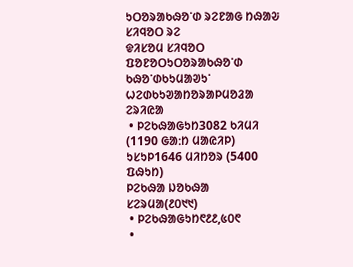ᱩᱛᱚᱨᱟᱠᱷᱚᱸᱰ ᱨᱮᱱᱟᱜ ᱴᱷᱟᱶ ᱥᱤᱧᱚᱛ ᱨᱮ
ᱫᱤᱥᱚᱢ ᱥᱤᱧᱚᱛ
ᱯᱚᱱᱚᱛᱩᱛᱚᱨᱟᱠᱷᱚᱸᱰ
ᱠᱷᱚᱸᱰᱠᱩᱢᱟᱣᱩᱸ
ᱦᱮᱰᱠᱩᱣᱟᱴᱚᱨᱟᱞᱢᱚᱲᱟ
ᱮᱨᱤᱭᱟ
 • ᱞᱮᱠᱷᱟᱜᱩᱴ3082 ᱠᱤᱢᱤ (1190 ᱜᱟᱺᱴ ᱢᱟᱭᱤᱞ)
ᱩᱥᱩᱞ1646 ᱢᱤᱴᱚᱨ (5400 ᱯᱷᱩᱴ)
ᱞᱮᱠᱷᱟ ᱡᱚᱠᱷᱟ ᱥᱮᱨᱢᱟ(᱒᱐᱑᱑)
 • ᱞᱮᱠᱷᱟᱜᱩᱴ᱖᱒᱒,᱕᱐᱖
 •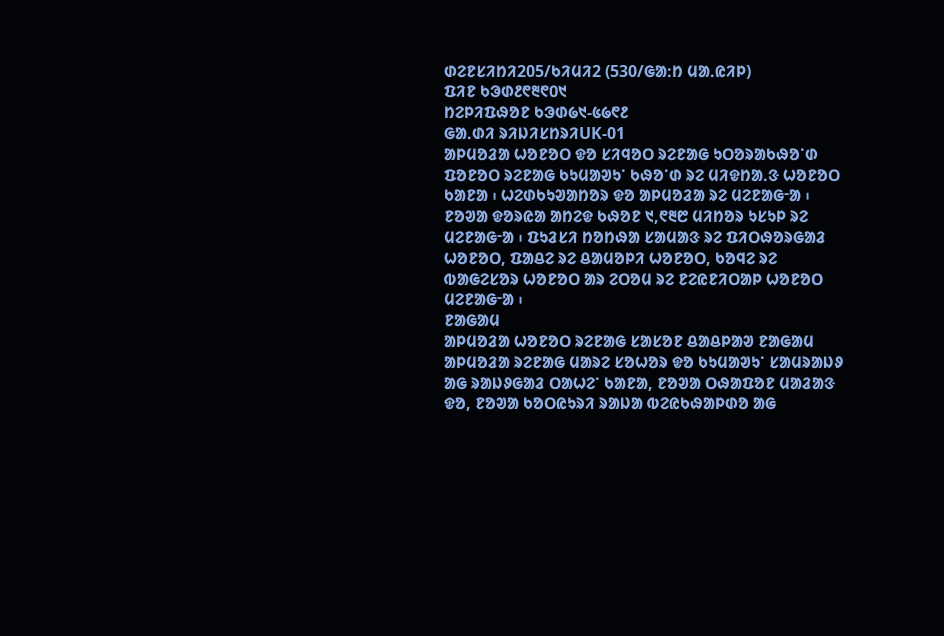ᱰᱮᱱᱥᱤᱴᱤ205/ᱠᱤᱢᱤ2 (530/ᱜᱟᱺᱴ ᱢᱟᱹᱭᱤᱞ)
ᱯᱤᱱ ᱠᱳᱰ᱒᱖᱓᱖᱐᱑
ᱴᱮᱞᱤᱯᱷᱚᱱ ᱠᱳᱰ᱙᱑-᱕᱙᱖᱒
ᱜᱟᱹᱰᱤ ᱨᱤᱡᱤᱥᱴᱨᱤUK-01
ᱟᱞᱢᱚᱲᱟ ᱦᱚᱱᱚᱛ ᱫᱚ ᱥᱤᱧᱚᱛ ᱨᱮᱱᱟᱜ ᱩᱛᱚᱨᱟᱠᱷᱚᱸᱰ ᱯᱚᱱᱚᱛ ᱨᱮᱱᱟᱜ ᱠᱩᱢᱟᱣᱩᱸ ᱠᱷᱚᱸᱰ ᱨᱮ ᱢᱤᱫᱴᱟᱹᱝ ᱦᱚᱱᱚᱛ ᱠᱟᱱᱟ ᱾ ᱦᱮᱰᱠᱩᱣᱟᱴᱚᱨ ᱫᱚ ᱟᱞᱢᱚᱲᱟ ᱨᱮ ᱢᱮᱱᱟᱜᱼᱟ ᱾ ᱱᱚᱣᱟ ᱫᱚᱨᱭᱟ ᱟᱴᱮᱫ ᱠᱷᱚᱱ ᱑,᱖᱓᱘ ᱢᱤᱴᱚᱨ ᱩᱥᱩᱞ ᱨᱮ ᱢᱮᱱᱟᱜᱼᱟ ᱾ ᱯᱩᱲᱥᱤ ᱴᱚᱴᱷᱟ ᱥᱟᱢᱟᱝ ᱨᱮ ᱯᱤᱛᱷᱚᱨᱜᱟᱲ ᱦᱚᱱᱚᱛ, ᱯᱟᱪᱮ ᱨᱮ ᱪᱟᱢᱚᱞᱤ ᱦᱚᱱᱚᱛ, ᱠᱚᱧᱮ ᱨᱮ ᱵᱟᱜᱮᱥᱚᱨ ᱦᱚᱱᱚᱛ ᱟᱨ ᱮᱛᱚᱢ ᱨᱮ ᱱᱮᱭᱱᱤᱛᱟᱞ ᱦᱚᱱᱚᱛ ᱢᱮᱱᱟᱜᱼᱟ ᱾
ᱱᱟᱜᱟᱢ
ᱟᱞᱢᱚᱲᱟ ᱦᱚᱱᱚᱛ ᱨᱮᱱᱟᱜ ᱥᱟᱥᱚᱱ ᱪᱟᱪᱞᱟᱣ ᱱᱟᱜᱟᱢ
ᱟᱞᱢᱚᱲᱟ ᱨᱮᱱᱟᱜ ᱢᱟᱨᱮ ᱥᱚᱦᱚᱨ ᱫᱚ ᱠᱩᱢᱟᱣᱩᱸ ᱥᱟᱢᱨᱟᱡᱽ ᱟᱜ ᱨᱟᱡᱽᱜᱟᱲ ᱛᱟᱦᱮᱸ ᱠᱟᱱᱟ, ᱱᱚᱣᱟ ᱛᱷᱟᱯᱚᱱ ᱢᱟᱲᱟᱝ ᱫᱚ, ᱱᱚᱣᱟ ᱠᱚᱛᱭᱩᱨᱤ ᱨᱟᱡᱟ ᱵᱮᱭᱠᱷᱟᱞᱰᱚ ᱟᱜ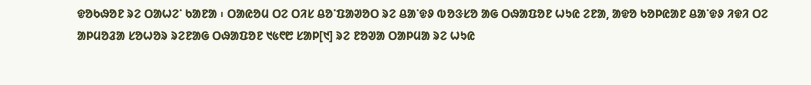ᱫᱚᱠᱷᱚᱱ ᱨᱮ ᱛᱟᱦᱮᱸ ᱠᱟᱱᱟ ᱾ ᱛᱟᱭᱚᱢ ᱛᱮ ᱛᱤᱥ ᱪᱚᱸᱯᱟᱣᱚᱛ ᱨᱮ ᱪᱟᱸᱫᱽ ᱵᱚᱝᱥᱚ ᱟᱜ ᱛᱷᱟᱯᱚᱱ ᱦᱩᱭ ᱮᱱᱟ, ᱟᱫᱚ ᱠᱚᱞᱭᱟᱱ ᱪᱟᱸᱫᱽ ᱤᱫᱤ ᱛᱮ ᱟᱞᱢᱚᱲᱟ ᱥᱚᱦᱚᱨ ᱨᱮᱱᱟᱜ ᱛᱷᱟᱯᱚᱱ ᱑᱕᱖᱘ ᱥᱟᱞ[᱑] ᱨᱮ ᱱᱚᱣᱟ ᱛᱟᱞᱢᱟ ᱨᱮ ᱦᱩᱭ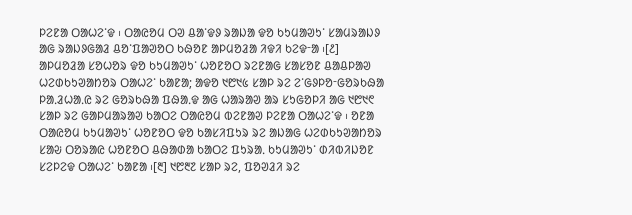ᱞᱮᱱᱟ ᱛᱟᱦᱮᱸᱫ ᱾ ᱛᱟᱭᱚᱢ ᱛᱣ ᱪᱟᱸᱫᱽ ᱨᱟᱡᱟ ᱫᱚ ᱠᱩᱢᱟᱣᱩᱸ ᱥᱟᱢᱨᱟᱡᱽ ᱟᱜ ᱨᱟᱡᱽᱜᱟᱲ ᱪᱚᱸᱯᱟᱣᱚᱛ ᱠᱷᱚᱱ ᱟᱞᱢᱚᱲᱟ ᱤᱫᱤ ᱠᱮᱫᱼᱟ ᱾[᱒]
ᱟᱞᱢᱚᱲᱟ ᱥᱚᱦᱚᱨ ᱫᱚ ᱠᱩᱢᱟᱣᱩᱸ ᱦᱚᱱᱚᱛ ᱨᱮᱱᱟᱜ ᱥᱟᱥᱚᱱ ᱪᱟᱪᱞᱟᱣ ᱦᱮᱰᱠᱩᱣᱟᱴᱚᱨ ᱛᱟᱦᱮᱸ ᱠᱟᱱᱟ; ᱟᱫᱚ ᱑᱘᱑᱕ ᱥᱟᱞ ᱨᱮ ᱮᱸᱜᱽᱞᱚᱼᱜᱚᱨᱠᱷᱟ ᱞᱟᱹᱲᱦᱟᱹᱭ ᱨᱮ ᱜᱚᱨᱠᱷᱟ ᱯᱷᱟᱹᱫ ᱟᱜ ᱦᱟᱨᱟᱣ ᱟᱨ ᱥᱩᱜᱚᱞᱤ ᱟᱜ ᱑᱘᱑᱖ ᱥᱟᱞ ᱨᱮ ᱜᱟᱞᱢᱟᱨᱟᱣ ᱠᱟᱛᱮ ᱛᱟᱭᱚᱢ ᱵᱮᱱᱟᱣ ᱞᱮᱱᱟ ᱛᱟᱦᱮᱸᱫ ᱾ ᱚᱱᱟ ᱛᱟᱭᱚᱢ ᱠᱩᱢᱟᱣᱩᱸ ᱦᱚᱱᱚᱛ ᱫᱚ ᱠᱟᱥᱤᱯᱩᱨ ᱨᱮ ᱟᱡᱟᱜ ᱦᱮᱰᱠᱩᱣᱟᱴᱚᱨ ᱥᱟᱶ ᱛᱚᱨᱟᱭ ᱦᱚᱱᱚᱛ ᱪᱷᱟᱰᱟ ᱠᱟᱛᱮ ᱯᱩᱨᱟᱹ ᱠᱩᱢᱟᱣᱩᱸ ᱰᱤᱵᱤᱡᱚᱱ ᱥᱮᱞᱮᱫ ᱛᱟᱦᱮᱸ ᱠᱟᱱᱟ ᱾[᱓] ᱑᱘᱓᱗ ᱥᱟᱞ ᱨᱮ, ᱯᱚᱣᱲᱤ ᱨᱮ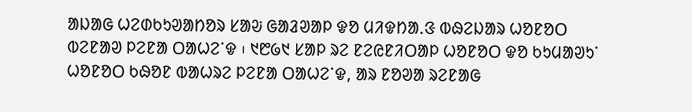ᱟᱡᱟᱜ ᱦᱮᱰᱠᱩᱣᱟᱴᱚᱨ ᱥᱟᱶ ᱜᱟᱲᱣᱟᱞ ᱫᱚ ᱢᱤᱫᱴᱟᱹᱝ ᱵᱷᱮᱡᱟᱨ ᱦᱚᱱᱚᱛ ᱵᱮᱱᱟᱣ ᱞᱮᱱᱟ ᱛᱟᱦᱮᱸᱫ ᱾ ᱑᱘᱙᱑ ᱥᱟᱞ ᱨᱮ ᱱᱮᱭᱱᱤᱛᱟᱞ ᱦᱚᱱᱚᱛ ᱫᱚ ᱠᱩᱢᱟᱣᱩᱸ ᱦᱚᱱᱚᱛ ᱠᱷᱚᱱ ᱵᱟᱦᱨᱮ ᱞᱮᱱᱟ ᱛᱟᱦᱮᱸᱫ, ᱟᱨ ᱱᱚᱣᱟ ᱨᱮᱱᱟᱜ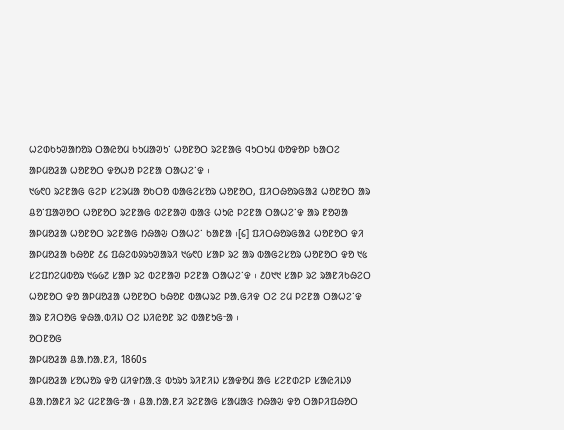ᱦᱮᱰᱠᱩᱣᱟᱴᱚᱨ ᱛᱟᱭᱚᱢ ᱠᱩᱢᱟᱣᱩᱸ ᱦᱚᱱᱚᱛ ᱨᱮᱱᱟᱜ ᱧᱩᱛᱩᱢ ᱵᱚᱫᱚᱞ ᱠᱟᱛᱮ ᱟᱞᱢᱚᱲᱟ ᱦᱚᱱᱚᱛ ᱫᱚᱦᱚ ᱞᱮᱱᱟ ᱛᱟᱦᱮᱸᱫ ᱾
᱑᱙᱖᱐ ᱨᱮᱱᱟᱜ ᱜᱮᱞ ᱥᱮᱨᱢᱟ ᱚᱠᱛᱚ ᱵᱟᱜᱮᱥᱚᱨ ᱦᱚᱱᱚᱛ, ᱯᱤᱛᱷᱚᱨᱜᱟᱲ ᱦᱚᱱᱚᱛ ᱟᱨ ᱪᱚᱸᱯᱟᱣᱚᱛ ᱦᱚᱱᱚᱛ ᱨᱮᱱᱟᱜ ᱵᱮᱱᱟᱣ ᱵᱟᱝ ᱦᱩᱭ ᱞᱮᱱᱟ ᱛᱟᱦᱮᱸᱫ ᱟᱨ ᱱᱚᱣᱟ ᱟᱞᱢᱚᱲᱟ ᱦᱚᱱᱚᱛ ᱨᱮᱱᱟᱜ ᱴᱷᱟᱶ ᱛᱟᱦᱮᱸ ᱠᱟᱱᱟ ᱾[᱔] ᱯᱤᱛᱷᱚᱨᱜᱟᱲ ᱦᱚᱱᱚᱛ ᱫᱤ ᱟᱞᱢᱚᱲᱟ ᱠᱷᱚᱱ ᱒᱔ ᱯᱷᱮᱵᱽᱨᱩᱣᱟᱨᱤ ᱑᱙᱖᱐ ᱥᱟᱞ ᱨᱮ ᱟᱨ ᱵᱟᱜᱮᱥᱚᱨ ᱦᱚᱱᱚᱛ ᱫᱚ ᱑᱕ ᱥᱮᱯᱴᱮᱢᱵᱚᱨ ᱑᱙᱙᱗ ᱥᱟᱞ ᱨᱮ ᱵᱮᱱᱟᱣ ᱞᱮᱱᱟ ᱛᱟᱦᱮᱸᱫ ᱾ ᱒᱐᱑᱑ ᱥᱟᱞ ᱨᱮ ᱨᱟᱱᱤᱠᱷᱮᱛ ᱦᱚᱱᱚᱛ ᱫᱚ ᱟᱞᱢᱚᱲᱟ ᱦᱚᱱᱚᱛ ᱠᱷᱚᱱ ᱵᱟᱦᱨᱮ ᱞᱟᱹᱜᱤᱫ ᱛᱮ ᱮᱢ ᱞᱮᱱᱟ ᱛᱟᱦᱮᱸᱫ ᱟᱨ ᱱᱤᱛᱚᱜ ᱫᱷᱟᱹᱵᱤᱡ ᱛᱮ ᱡᱤᱭᱚᱱ ᱨᱮ ᱵᱟᱱᱩᱜᱼᱟ ᱾
ᱚᱛᱱᱚᱜ
ᱟᱞᱢᱚᱲᱟ ᱪᱟᱹᱴᱟᱹᱱᱤ, 1860s
ᱟᱞᱢᱚᱲᱟ ᱥᱚᱦᱚᱨ ᱫᱚ ᱢᱤᱫᱴᱟᱹᱝ ᱵᱩᱨᱩ ᱨᱤᱱᱤᱡ ᱥᱟᱫᱚᱢ ᱟᱜ ᱥᱮᱱᱰᱮᱞ ᱥᱟᱭᱤᱡᱽ ᱪᱟᱹᱴᱟᱱᱤ ᱨᱮ ᱢᱮᱱᱟᱜᱼᱟ ᱾ ᱪᱟᱹᱴᱟᱹᱱᱤ ᱨᱮᱱᱟᱜ ᱥᱟᱢᱟᱝ ᱴᱷᱟᱶ ᱫᱚ ᱛᱟᱞᱤᱯᱷᱚᱛ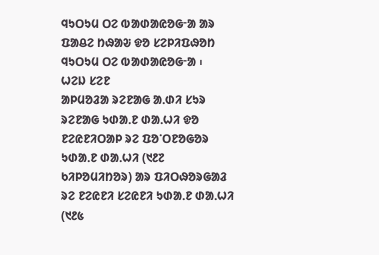ᱧᱩᱛᱩᱢ ᱛᱮ ᱵᱟᱰᱟᱭᱚᱜᱼᱟ ᱟᱨ ᱯᱟᱪᱮ ᱴᱷᱟᱶ ᱫᱚ ᱥᱮᱞᱤᱯᱷᱚᱴ ᱧᱩᱛᱩᱢ ᱛᱮ ᱵᱟᱰᱟᱭᱚᱜᱼᱟ ᱾
ᱦᱮᱡ ᱥᱮᱱ
ᱟᱞᱢᱚᱲᱟ ᱨᱮᱱᱟᱜ ᱟᱹᱰᱤ ᱥᱩᱨ ᱨᱮᱱᱟᱜ ᱩᱰᱟᱹᱱ ᱰᱟᱹᱦᱤ ᱫᱚ ᱱᱮᱭᱱᱤᱛᱟᱞ ᱨᱮ ᱯᱚᱸᱛᱱᱚᱜᱚᱨ ᱩᱰᱟᱹᱱ ᱰᱟᱹᱦᱤ (᱑᱒᱗ ᱠᱤᱞᱚᱢᱤᱴᱚᱨ) ᱟᱨ ᱯᱤᱛᱷᱚᱨᱜᱟᱲ ᱨᱮ ᱱᱮᱭᱱᱤ ᱥᱮᱭᱱᱤ ᱩᱰᱟᱹᱱ ᱰᱟᱹᱦᱤ (᱑᱒᱕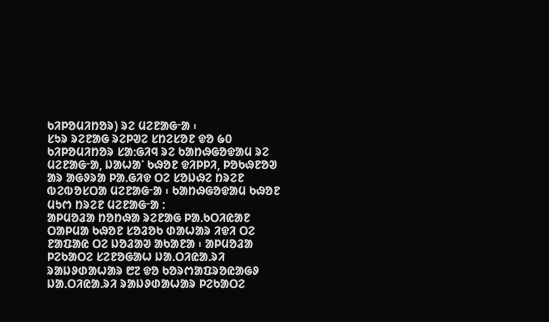ᱠᱤᱞᱚᱢᱤᱴᱚᱨ) ᱨᱮ ᱢᱮᱱᱟᱜᱼᱟ ᱾
ᱥᱩᱨ ᱨᱮᱱᱟᱜ ᱨᱮᱞᱣᱮ ᱥᱴᱮᱥᱚᱱ ᱫᱚ ᱙᱐ ᱠᱤᱞᱚᱢᱤᱴᱚᱨ ᱥᱟᱺᱜᱤᱧ ᱨᱮ ᱠᱟᱴᱷᱜᱚᱫᱟᱢ ᱨᱮ ᱢᱮᱱᱟᱜᱼᱟ, ᱡᱟᱦᱟᱸ ᱠᱷᱚᱱ ᱫᱤᱞᱞᱤ, ᱞᱚᱠᱷᱱᱚᱣ ᱟᱨ ᱟᱜᱽᱨᱟ ᱞᱟᱹᱜᱤᱫ ᱛᱮ ᱥᱚᱡᱷᱮ ᱴᱨᱮᱱ ᱵᱮᱵᱚᱥᱛᱟ ᱢᱮᱱᱟᱜᱼᱟ ᱾ ᱠᱟᱴᱷᱜᱚᱫᱟᱢ ᱠᱷᱚᱱ ᱢᱩᱬ ᱴᱨᱮᱱ ᱢᱮᱱᱟᱜᱼᱟ :
ᱟᱞᱢᱚᱲᱟ ᱴᱚᱴᱷᱟ ᱨᱮᱱᱟᱜ ᱞᱟᱹᱠᱛᱤᱭᱟᱱ ᱛᱟᱞᱢᱟ ᱠᱷᱚᱱ ᱥᱚᱲᱚᱠ ᱰᱟᱦᱟᱨ ᱤᱫᱤ ᱛᱮ ᱱᱟᱯᱟᱭ ᱛᱮ ᱡᱚᱲᱟᱣ ᱟᱠᱟᱱᱟ ᱾ ᱟᱞᱢᱚᱲᱟ ᱞᱮᱠᱟᱛᱮ ᱥᱮᱱᱚᱜᱟᱦ ᱡᱟᱹᱛᱤᱭᱟᱹᱨᱤ ᱨᱟᱡᱽᱰᱟᱦᱟᱨ ᱘᱗ ᱫᱚ ᱠᱚᱨᱬᱟᱯᱨᱚᱭᱟᱜᱽ ᱡᱟᱹᱛᱤᱭᱟᱹᱨᱤ ᱨᱟᱡᱽᱰᱟᱦᱟᱨ ᱞᱮᱠᱟᱛᱮ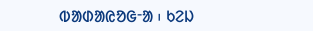ᱵᱟᱰᱟᱭᱚᱜᱼᱟ ᱾ ᱠᱮᱡ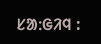ᱥᱟᱺᱜᱤᱧ :